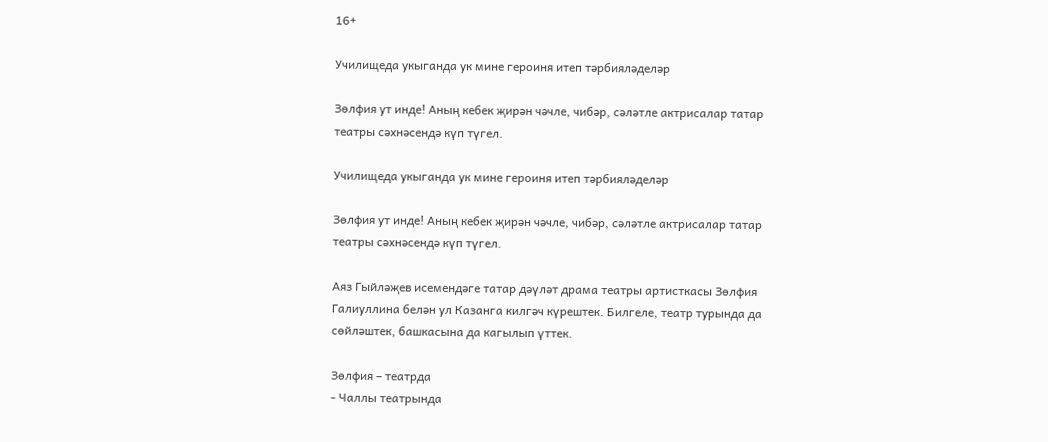16+

Училищеда укыганда ук мине героиня итеп тәрбияләделәр

Зөлфия ут инде! Аның кебек җирән чәчле, чибәр, сәләтле актрисалар татар театры сәхнәсендә күп түгел.

Училищеда укыганда ук мине героиня итеп тәрбияләделәр

Зөлфия ут инде! Аның кебек җирән чәчле, чибәр, сәләтле актрисалар татар театры сәхнәсендә күп түгел.

Аяз Гыйләҗев исемендәге татар дәүләт драма театры артисткасы Зөлфия Галиуллина белән ул Казанга килгәч күрештек. Билгеле, театр турында да сөйләштек, башкасына да кагылып үттек.

Зөлфия – театрда
- Чаллы театрында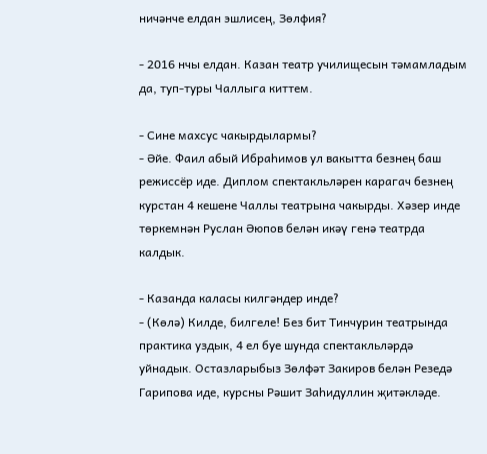ничәнче елдан эшлисең, Зөлфия?

- 2016 нчы елдан. Казан театр училищесын тәмамладым да, туп-туры Чаллыга киттем.

- Сине махсус чакырдылармы?
- Әйе. Фаил абый Ибраһимов ул вакытта безнең баш режиссёр иде. Диплом спектакльләрен карагач безнең курстан 4 кешене Чаллы театрына чакырды. Хәзер инде төркемнән Руслан Әюпов белән икәү генә театрда калдык.

- Казанда каласы килгәндер инде?
- (Көлә) Килде, билгеле! Без бит Тинчурин театрында практика уздык, 4 ел буе шунда спектакльләрдә уйнадык. Остазларыбыз Зөлфәт Закиров белән Резедә Гарипова иде, курсны Рәшит Заһидуллин җитәкләде.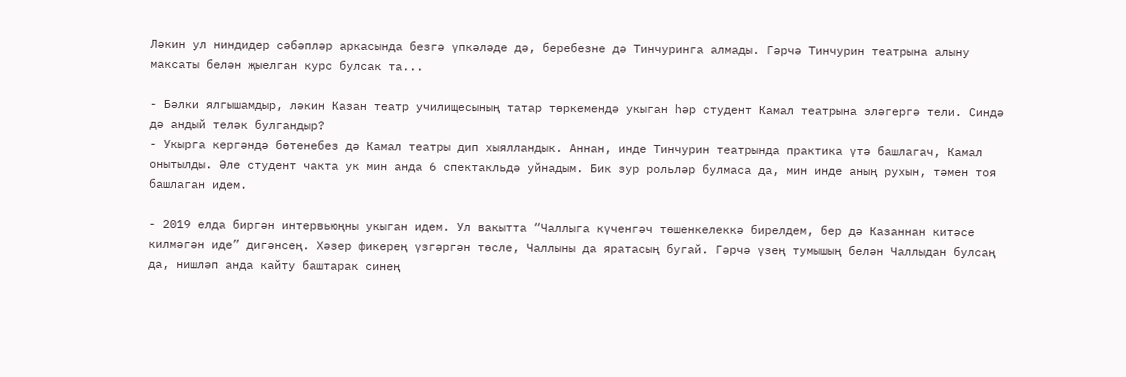Ләкин ул ниндидер сәбәпләр аркасында безгә үпкәләде дә, беребезне дә Тинчуринга алмады. Гәрчә Тинчурин театрына алыну максаты белән җыелган курс булсак та...

- Бәлки ялгышамдыр, ләкин Казан театр училищесының татар төркемендә укыган һәр студент Камал театрына эләгергә тели. Синдә дә андый теләк булгандыр?
- Укырга кергәндә бөтенебез дә Камал театры дип хыялландык. Аннан, инде Тинчурин театрында практика үтә башлагач, Камал онытылды. Әле студент чакта ук мин анда 6 спектакльдә уйнадым. Бик зур рольләр булмаса да, мин инде аның рухын, тәмен тоя башлаган идем.

- 2019 елда биргән интервьюңны укыган идем. Ул вакытта “Чаллыга күченгәч төшенкелеккә бирелдем, бер дә Казаннан китәсе килмәгән иде” дигәнсең. Хәзер фикерең үзгәргән төсле, Чаллыны да яратасың бугай. Гәрчә үзең тумышың белән Чаллыдан булсаң да, нишләп анда кайту баштарак синең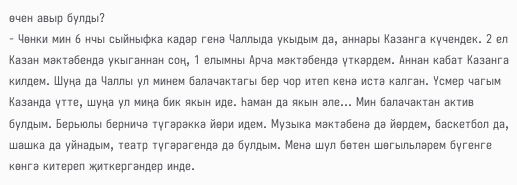өчен авыр булды?
- Чөнки мин 6 нчы сыйныфка кадәр генә Чаллыда укыдым да, аннары Казанга күчендек. 2 ел Казан мәктәбендә укыганнан соң, 1 елымны Арча мәктәбендә үткәрдем. Аннан кабат Казанга килдем. Шуңа да Чаллы ул минем балачактагы бер чор итеп кенә истә калган. Үсмер чагым Казанда үтте, шуңа ул миңа бик якын иде. Һаман да якын әле... Мин балачактан актив булдым. Берьюлы берничә түгәрәккә йөри идем. Музыка мәктәбенә дә йөрдем, баскетбол да, шашка да уйнадым, театр түгәрәгендә дә булдым. Менә шул бөтен шөгыльләрем бүгенге көнгә китереп җиткергәндер инде.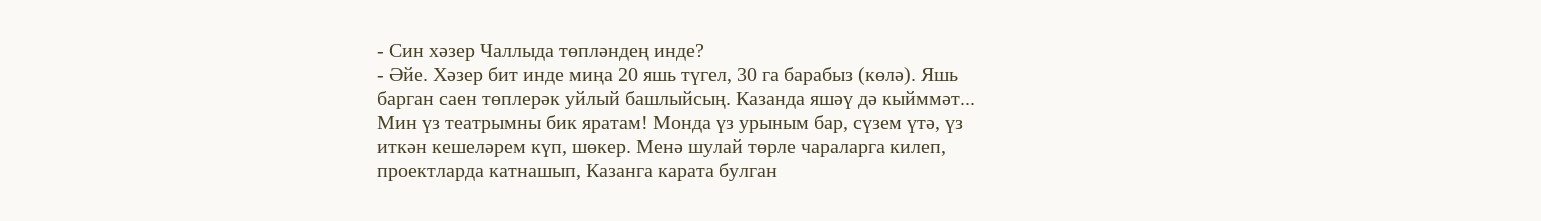- Син хәзер Чаллыда төпләндең инде?
- Әйе. Хәзер бит инде миңа 20 яшь түгел, 30 га барабыз (көлә). Яшь барган саен төплерәк уйлый башлыйсың. Казанда яшәү дә кыйммәт... Мин үз театрымны бик яратам! Монда үз урыным бар, сүзем үтә, үз иткән кешеләрем күп, шөкер. Менә шулай төрле чараларга килеп, проектларда катнашып, Казанга карата булган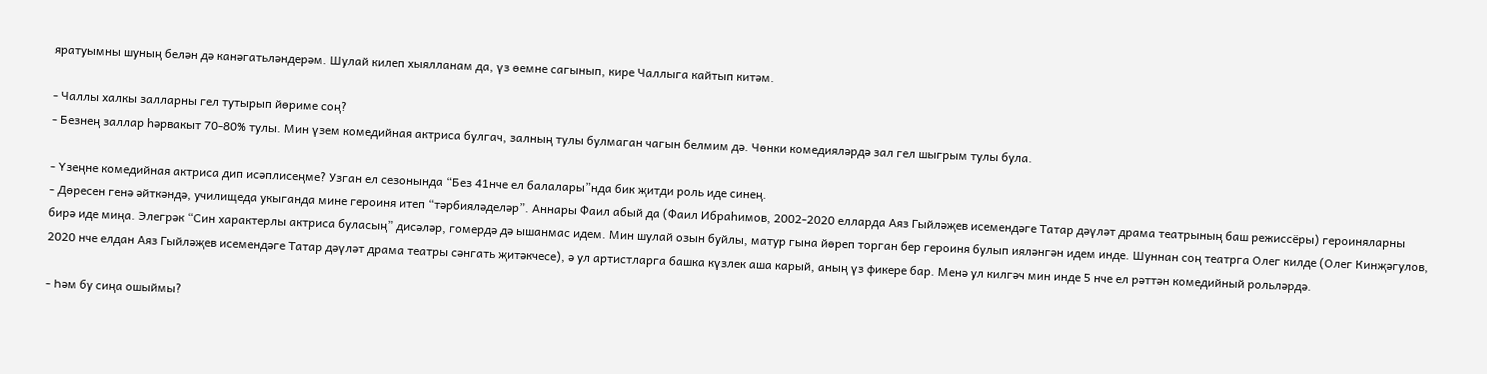яратуымны шуның белән дә канәгатьләндерәм. Шулай килеп хыялланам да, үз өемне сагынып, кире Чаллыга кайтып китәм.

- Чаллы халкы залларны гел тутырып йөриме соң?
- Безнең заллар һәрвакыт 70-80% тулы. Мин үзем комедийная актриса булгач, залның тулы булмаган чагын белмим дә. Чөнки комедияләрдә зал гел шыгрым тулы була.

- Үзеңне комедийная актриса дип исәплисеңме? Узган ел сезонында “Без 41нче ел балалары”нда бик җитди роль иде синең.
- Дөресен генә әйткәндә, училищеда укыганда мине героиня итеп “тәрбияләделәр”. Аннары Фаил абый да (Фаил Ибраһимов, 2002-2020 елларда Аяз Гыйләҗев исемендәге Татар дәүләт драма театрының баш режиссёры) героиняларны бирә иде миңа. Элегрәк “Син характерлы актриса буласың” дисәләр, гомердә дә ышанмас идем. Мин шулай озын буйлы, матур гына йөреп торган бер героиня булып ияләнгән идем инде. Шуннан соң театрга Олег килде (Олег Кинҗәгулов, 2020 нче елдан Аяз Гыйләҗев исемендәге Татар дәүләт драма театры сәнгать җитәкчесе), ә ул артистларга башка күзлек аша карый, аның үз фикере бар. Менә ул килгәч мин инде 5 нче ел рәттән комедийный рольләрдә.

- Һәм бу сиңа ошыймы?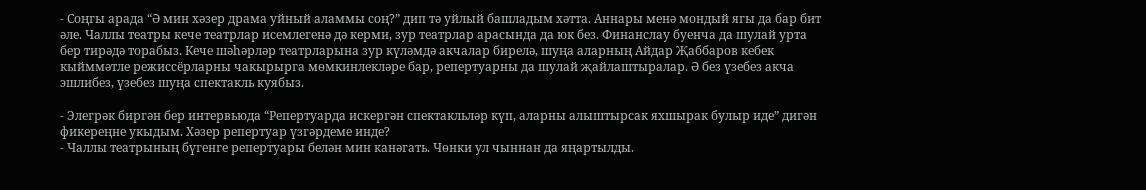- Соңгы арада “Ә мин хәзер драма уйный аламмы соң?” дип тә уйлый башладым хәтта. Аннары менә мондый ягы да бар бит әле. Чаллы театры кече театрлар исемлегенә дә керми, зур театрлар арасында да юк без. Финанслау буенча да шулай урта бер тирәдә торабыз. Кече шәһәрләр театрларына зур күләмдә акчалар бирелә, шуңа аларның Айдар Җаббаров кебек кыйммәтле режиссёрларны чакырырга мөмкинлекләре бар, репертуарны да шулай җайлаштыралар. Ә без үзебез акча эшлибез, үзебез шуңа спектакль куябыз.

- Элегрәк биргән бер интервьюда “Репертуарда искергән спектакльләр күп, аларны алыштырсак яхшырак булыр иде” дигән фикереңне укыдым. Хәзер репертуар үзгәрдеме инде?
- Чаллы театрының бүгенге репертуары белән мин канәгать. Чөнки ул чыннан да яңартылды.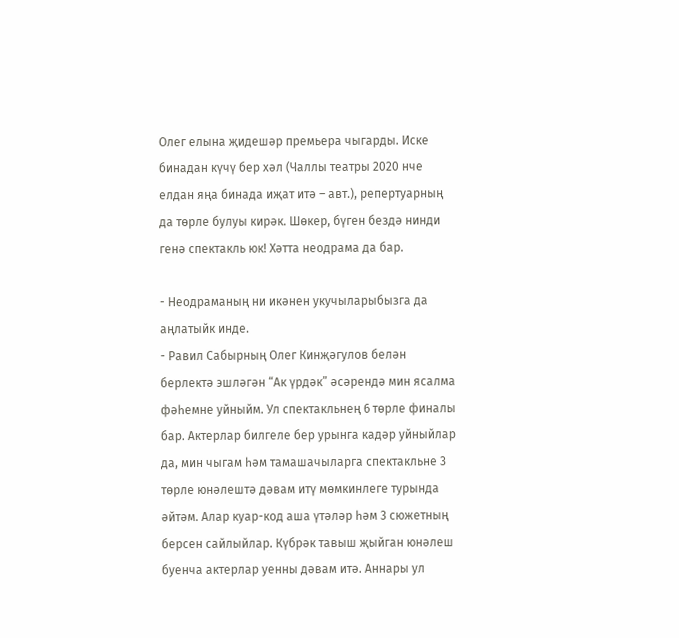Олег елына җидешәр премьера чыгарды. Иске бинадан күчү бер хәл (Чаллы театры 2020 нче елдан яңа бинада иҗат итә – авт.), репертуарның да төрле булуы кирәк. Шөкер, бүген бездә нинди генә спектакль юк! Хәтта неодрама да бар.

- Неодраманың ни икәнен укучыларыбызга да аңлатыйк инде.
- Равил Сабырның Олег Кинҗәгулов белән берлектә эшләгән “Ак үрдәк” әсәрендә мин ясалма фәһемне уйныйм. Ул спектакльнең 6 төрле финалы бар. Актерлар билгеле бер урынга кадәр уйныйлар да, мин чыгам һәм тамашачыларга спектакльне 3 төрле юнәлештә дәвам итү мөмкинлеге турында әйтәм. Алар куар-код аша үтәләр һәм 3 сюжетның берсен сайлыйлар. Күбрәк тавыш җыйган юнәлеш буенча актерлар уенны дәвам итә. Аннары ул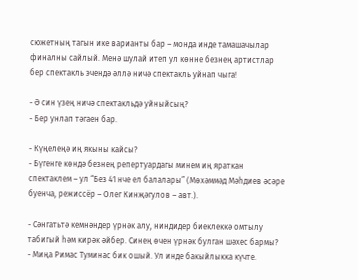сюжетның тагын ике варианты бар – монда инде тамашачылар финалны сайлый. Менә шулай итеп ул көнне безнең артистлар бер спектакль эчендә әллә ничә спектакль уйнап чыга!

- Ә син үзең ничә спектакльдә уйныйсың?
- Бер унлап тәгаен бар.

- Күңелеңә иң якыны кайсы?
- Бүгенге көндә безнең репертуардагы минем иң яраткан спектаклем – ул “Без 41 нче ел балалары” (Мөхәммәд Мәһдиев әсәре буенча, режиссёр – Олег Кинҗәгулов – авт.).

- Сәнгатьтә кемнәндер үрнәк алу, ниндидер биеклеккә омтылу табигый һәм кирәк әйбер. Синең өчен үрнәк булган шәхес бармы?
- Миңа Римас Туминас бик ошый. Ул инде бакыйлыкка күчте.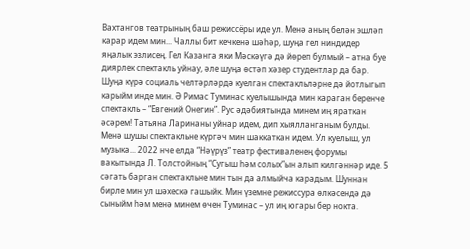Вахтангов театрының баш режиссёры иде ул. Менә аның белән эшләп карар идем мин... Чаллы бит кечкенә шәһәр, шуңа гел ниндидер яңалык эзлисең. Гел Казанга яки Мәскәүгә дә йөреп булмый – атна буе диярлек спектакль уйнау, әле шуңа өстәп хәзер студентлар да бар. Шуңа күрә социаль челтәрләрдә куелган спектакльләрне дә йотлыгып карыйм инде мин. Ә Римас Туминас куелышында мин караган беренче спектакль – “Евгений Онегин”. Рус әдәбиятында минем иң яраткан әсәрем! Татьяна Ларинаны уйнар идем, дип хыялланганым булды. Менә шушы спектакльне күргәч мин шаккаткан идем. Ул куелыш, ул музыка... 2022 нче елда “Нәүрүз” театр фестиваленең форумы вакытында Л. Толстойның “Сугыш һәм солых”ын алып килгәннәр иде. 5 сәгать барган спектакльне мин тын да алмыйча карадым. Шуннан бирле мин ул шәхескә гашыйк. Мин үземне режиссура өлкәсендә дә сыныйм һәм менә минем өчен Туминас – ул иң югары бер нокта.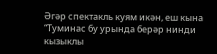Әгәр спектакль куям икән, еш кына “Туминас бу урында берәр нинди кызыклы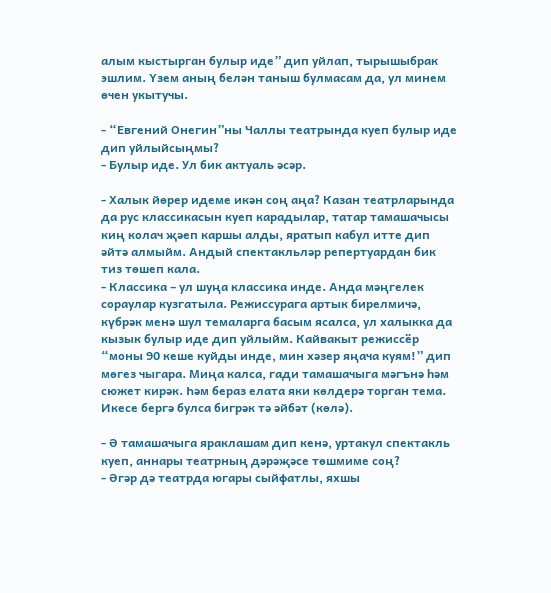алым кыстырган булыр иде” дип уйлап, тырышыбрак эшлим. Үзем аның белән таныш булмасам да, ул минем өчен укытучы.

- “Евгений Онегин”ны Чаллы театрында куеп булыр иде дип уйлыйсыңмы?
- Булыр иде. Ул бик актуаль әсәр.

- Халык йөрер идеме икән соң аңа? Казан театрларында да рус классикасын куеп карадылар, татар тамашачысы киң колач җәеп каршы алды, яратып кабул итте дип әйтә алмыйм. Андый спектакльләр репертуардан бик тиз төшеп кала.
- Классика – ул шуңа классика инде. Анда мәңгелек сораулар кузгатыла. Режиссурага артык бирелмичә, күбрәк менә шул темаларга басым ясалса, ул халыкка да кызык булыр иде дип уйлыйм. Кайвакыт режиссёр “моны 90 кеше куйды инде, мин хәзер яңача куям!” дип мөгез чыгара. Миңа калса, гади тамашачыга мәгънә һәм сюжет кирәк. Һәм бераз елата яки көлдерә торган тема. Икесе бергә булса бигрәк тә әйбәт (көлә).

- Ә тамашачыга яраклашам дип кенә, уртакул спектакль куеп, аннары театрның дәрәҗәсе төшмиме соң?
- Әгәр дә театрда югары сыйфатлы, яхшы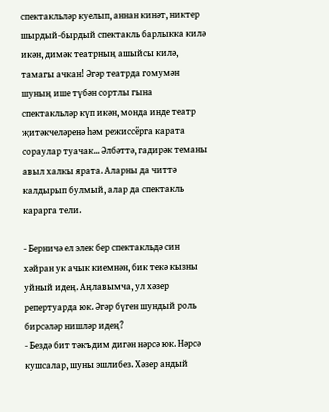спектакльләр куелып, аннан кинәт, никтер шырдый-бырдый спектакль барлыкка килә икән, димәк театрның ашыйсы килә, тамагы ачкан! Әгәр театрда гомумән шуның ише түбән сортлы гына спектакльләр күп икән, монда инде театр җитәкчеләренә һәм режиссёрга карата сораулар туачак... Әлбәттә, гадирәк теманы авыл халкы ярата. Аларны да читтә калдырып булмый, алар да спектакль карарга тели.

- Берничә ел элек бер спектакльдә син хәйран ук ачык киемнән, бик текә кызны уйный идең. Аңлавымча, ул хәзер репертуарда юк. Әгәр бүген шундый роль бирсәләр нишләр идең?
- Бездә бит тәкъдим дигән нәрсә юк. Нәрсә кушсалар, шуны эшлибез. Хәзер андый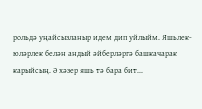рольдә уңайсызланыр идем дип уйлыйм. Яшьлек-юләрлек белән андый әйберләргә башкачарак карыйсың. Ә хәзер яшь тә бара бит...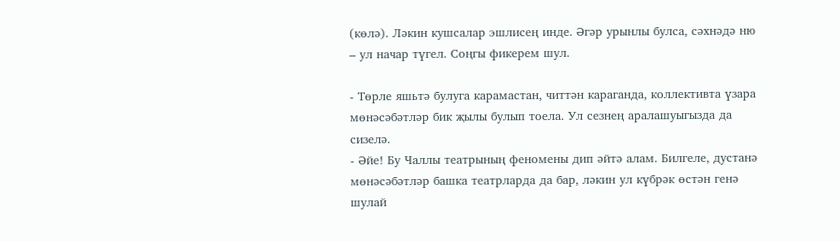(көлә). Ләкин кушсалар эшлисең инде. Әгәр урынлы булса, сәхнәдә ню – ул начар түгел. Соңгы фикерем шул.

- Төрле яшьтә булуга карамастан, читтән караганда, коллективта үзара мөнәсәбәтләр бик җылы булып тоела. Ул сезнең аралашуыгызда да сизелә.
- Әйе! Бу Чаллы театрының феномены дип әйтә алам. Билгеле, дустанә мөнәсәбәтләр башка театрларда да бар, ләкин ул күбрәк өстән генә шулай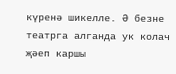күренә шикелле. Ә безне театрга алганда ук колач җәеп каршы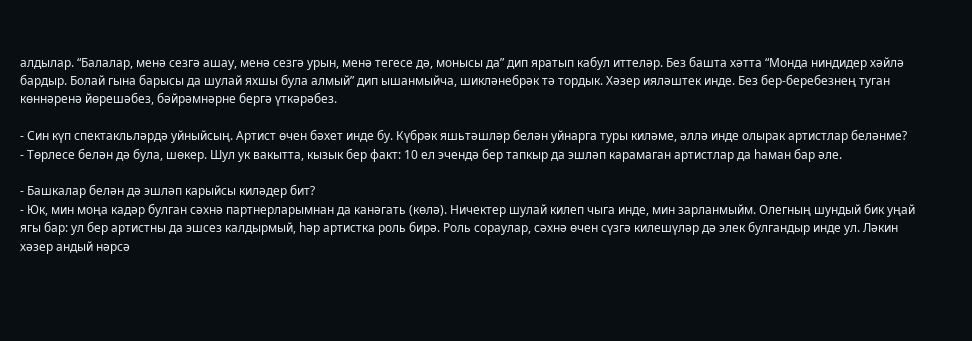алдылар. “Балалар, менә сезгә ашау, менә сезгә урын, менә тегесе дә, монысы да” дип яратып кабул иттеләр. Без башта хәтта “Монда ниндидер хәйлә бардыр. Болай гына барысы да шулай яхшы була алмый” дип ышанмыйча, шикләнебрәк тә тордык. Хәзер ияләштек инде. Без бер-беребезнең туган көннәренә йөрешәбез, бәйрәмнәрне бергә үткәрәбез.

- Син күп спектакльләрдә уйныйсың. Артист өчен бәхет инде бу. Күбрәк яшьтәшләр белән уйнарга туры киләме, әллә инде олырак артистлар беләнме?
- Төрлесе белән дә була, шөкер. Шул ук вакытта, кызык бер факт: 10 ел эчендә бер тапкыр да эшләп карамаган артистлар да һаман бар әле.

- Башкалар белән дә эшләп карыйсы киләдер бит?
- Юк, мин моңа кадәр булган сәхнә партнерларымнан да канәгать (көлә). Ничектер шулай килеп чыга инде, мин зарланмыйм. Олегның шундый бик уңай ягы бар: ул бер артистны да эшсез калдырмый, һәр артистка роль бирә. Роль сораулар, сәхнә өчен сүзгә килешүләр дә элек булгандыр инде ул. Ләкин хәзер андый нәрсә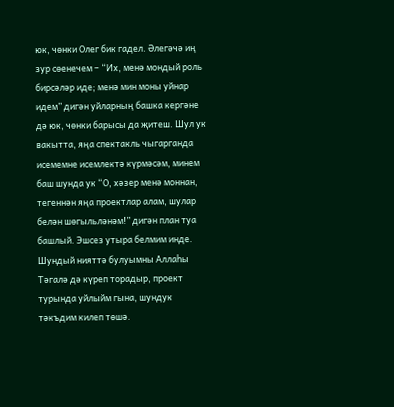юк, чөнки Олег бик гадел. Әлегәчә иң зур сөенечем – “Их, менә мондый роль бирсәләр иде; менә мин моны уйнар идем” дигән уйларның башка кергәне дә юк, чөнки барысы да җитеш. Шул ук вакытта, яңа спектакль чыгарганда исемемне исемлектә күрмәсәм, минем баш шунда ук “О, хәзер менә моннан, тегеннән яңа проектлар алам, шулар белән шөгыльләнәм!” дигән план туа башлый. Эшсез утыра белмим инде. Шундый нияттә булуымны Аллаһы Тәгалә дә күреп торадыр, проект турында уйлыйм гына, шундук тәкъдим килеп төшә.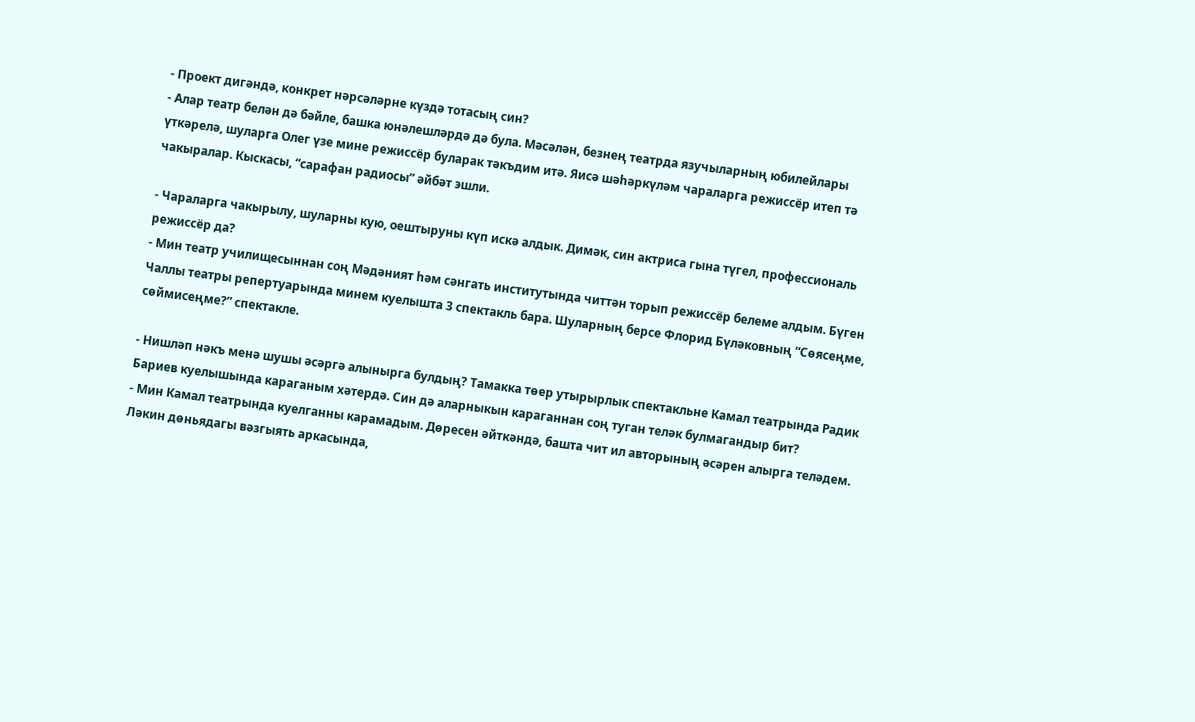- Проект дигәндә, конкрет нәрсәләрне күздә тотасың син?
- Алар театр белән дә бәйле, башка юнәлешләрдә дә була. Мәсәлән, безнең театрда язучыларның юбилейлары үткәрелә, шуларга Олег үзе мине режиссёр буларак тәкъдим итә. Яисә шәһәркүләм чараларга режиссёр итеп тә чакыралар. Кыскасы, “сарафан радиосы” әйбәт эшли.

- Чараларга чакырылу, шуларны кую, оештыруны күп искә алдык. Димәк, син актриса гына түгел, профессиональ режиссёр да?
- Мин театр училищесыннан соң Мәдәният һәм сәнгать институтында читтән торып режиссёр белеме алдым. Бүген Чаллы театры репертуарында минем куелышта 3 спектакль бара. Шуларның берсе Флорид Бүләковның “Сөясеңме, сөймисеңме?” спектакле.

- Нишләп нәкъ менә шушы әсәргә алынырга булдың? Тамакка төер утырырлык спектакльне Камал театрында Радик Бариев куелышында караганым хәтердә. Син дә аларныкын караганнан соң туган теләк булмагандыр бит?
- Мин Камал театрында куелганны карамадым. Дөресен әйткәндә, башта чит ил авторының әсәрен алырга теләдем. Ләкин дөньядагы вәзгыять аркасында,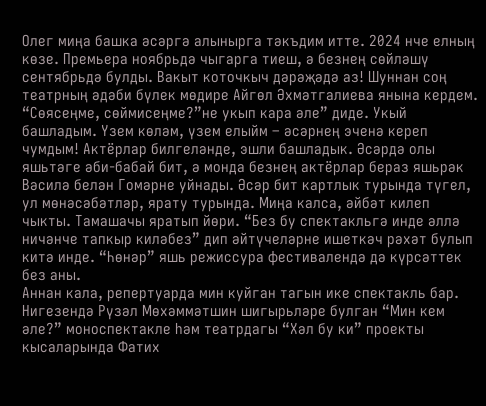Олег миңа башка әсәргә алынырга тәкъдим итте. 2024 нче елның көзе. Премьера ноябрьдә чыгарга тиеш, ә безнең сөйләшү сентябрьдә булды. Вакыт коточкыч дәрәҗәдә аз! Шуннан соң театрның әдәби бүлек мөдире Айгөл Әхмәтгалиева янына кердем. “Сөясеңме, сөймисеңме?”не укып кара әле” диде. Укый башладым. Үзем көләм, үзем елыйм – әсәрнең эченә кереп чумдым! Актёрлар билгеләнде, эшли башладык. Әсәрдә олы яшьтәге әби-бабай бит, ә монда безнең актёрлар бераз яшьрәк Вәсилә белән Гомәрне уйнады. Әсәр бит картлык турында түгел, ул мөнәсәбәтләр, ярату турында. Миңа калса, әйбәт килеп чыкты. Тамашачы яратып йөри. “Без бу спектакльгә инде әллә ничәнче тапкыр киләбез” дип әйтүчеләрне ишеткәч рәхәт булып китә инде. “Һөнәр” яшь режиссура фестивалендә дә күрсәттек без аны.
Аннан кала, репертуарда мин куйган тагын ике спектакль бар. Нигезендә Рүзәл Мөхәммәтшин шигырьләре булган “Мин кем әле?” моноспектакле һәм театрдагы “Хәл бу ки” проекты кысаларында Фатих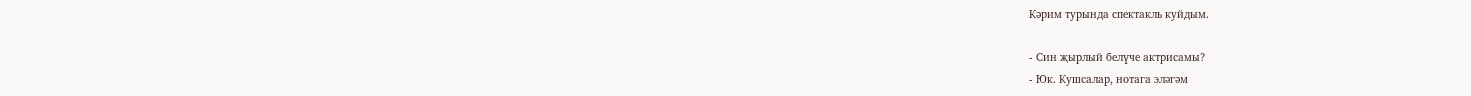Кәрим турында спектакль куйдым.

- Син җырлый белүче актрисамы?
- Юк. Кушсалар, нотага эләгәм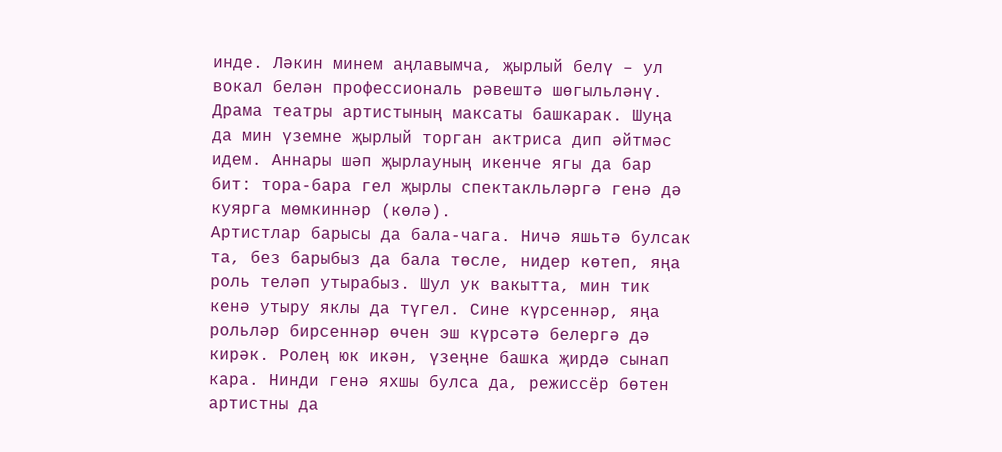инде. Ләкин минем аңлавымча, җырлый белү – ул вокал белән профессиональ рәвештә шөгыльләнү. Драма театры артистының максаты башкарак. Шуңа да мин үземне җырлый торган актриса дип әйтмәс идем. Аннары шәп җырлауның икенче ягы да бар бит: тора-бара гел җырлы спектакльләргә генә дә куярга мөмкиннәр (көлә).
Артистлар барысы да бала-чага. Ничә яшьтә булсак та, без барыбыз да бала төсле, нидер көтеп, яңа роль теләп утырабыз. Шул ук вакытта, мин тик кенә утыру яклы да түгел. Сине күрсеннәр, яңа рольләр бирсеннәр өчен эш күрсәтә белергә дә кирәк. Ролең юк икән, үзеңне башка җирдә сынап кара. Нинди генә яхшы булса да, режиссёр бөтен артистны да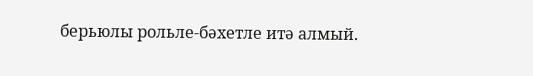берьюлы рольле-бәхетле итә алмый.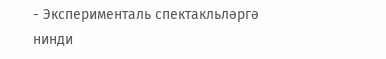- Эксперименталь спектакльләргә нинди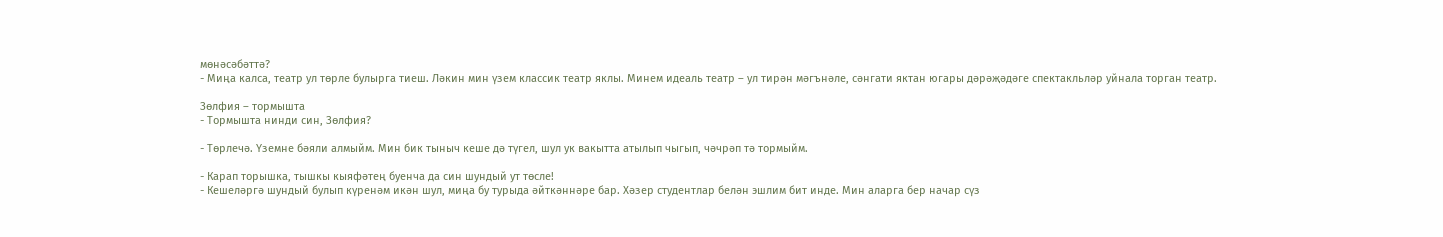мөнәсәбәттә?
- Миңа калса, театр ул төрле булырга тиеш. Ләкин мин үзем классик театр яклы. Минем идеаль театр – ул тирән мәгънәле, сәнгати яктан югары дәрәҗәдәге спектакльләр уйнала торган театр.

Зөлфия – тормышта
- Тормышта нинди син, Зөлфия?

- Төрлечә. Үземне бәяли алмыйм. Мин бик тыныч кеше дә түгел, шул ук вакытта атылып чыгып, чәчрәп тә тормыйм.

- Карап торышка, тышкы кыяфәтең буенча да син шундый ут төсле!
- Кешеләргә шундый булып күренәм икән шул, миңа бу турыда әйткәннәре бар. Хәзер студентлар белән эшлим бит инде. Мин аларга бер начар сүз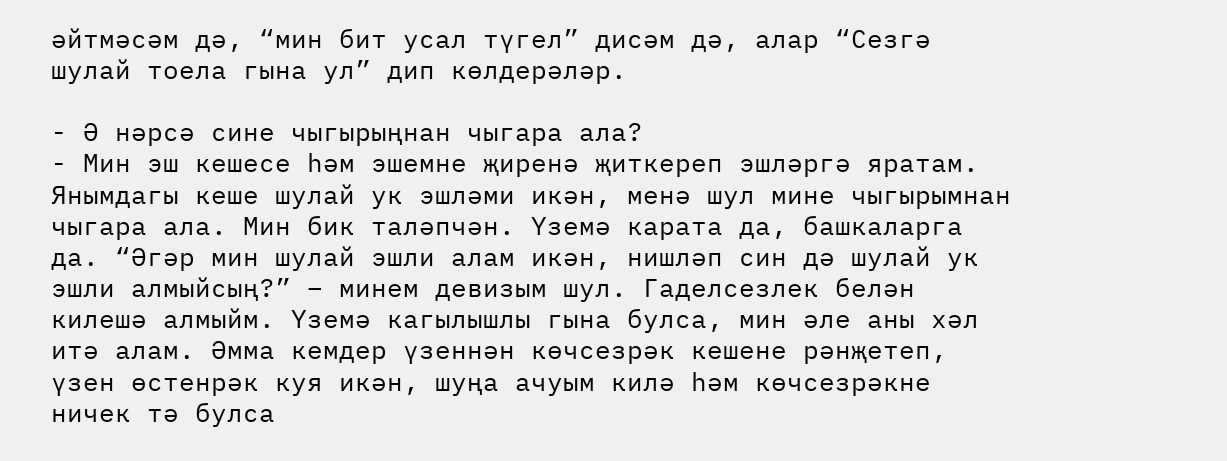әйтмәсәм дә, “мин бит усал түгел” дисәм дә, алар “Сезгә шулай тоела гына ул” дип көлдерәләр.

- Ә нәрсә сине чыгырыңнан чыгара ала?
- Мин эш кешесе һәм эшемне җиренә җиткереп эшләргә яратам. Янымдагы кеше шулай ук эшләми икән, менә шул мине чыгырымнан чыгара ала. Мин бик таләпчән. Үземә карата да, башкаларга да. “Әгәр мин шулай эшли алам икән, нишләп син дә шулай ук эшли алмыйсың?” – минем девизым шул. Гаделсезлек белән килешә алмыйм. Үземә кагылышлы гына булса, мин әле аны хәл итә алам. Әмма кемдер үзеннән көчсезрәк кешене рәнҗетеп, үзен өстенрәк куя икән, шуңа ачуым килә һәм көчсезрәкне ничек тә булса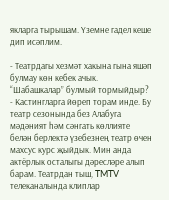якларга тырышам. Үземне гадел кеше дип исәплим.

- Театрдагы хезмәт хакына гына яшәп булмау көн кебек ачык. “Шабашкалар” булмый тормыйдыр?
- Кастингларга йөреп торам инде. Бу театр сезонында без Алабуга мәдәният һәм сәнгать көллияте белән берлектә үзебезнең театр өчен махсус курс җыйдык. Мин анда актёрлык осталыгы дәресләре алып барам. Театрдан тыш, TMTV телеканалында клиплар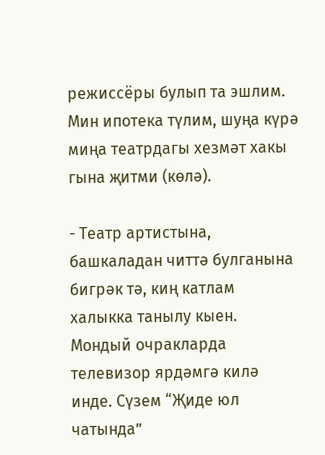режиссёры булып та эшлим. Мин ипотека түлим, шуңа күрә миңа театрдагы хезмәт хакы гына җитми (көлә).

- Театр артистына, башкаладан читтә булганына бигрәк тә, киң катлам халыкка танылу кыен. Мондый очракларда телевизор ярдәмгә килә инде. Сүзем “Җиде юл чатында”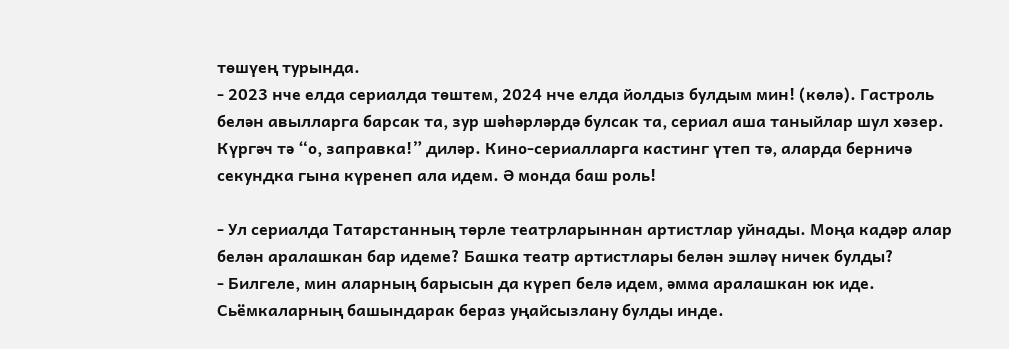төшүең турында.
- 2023 нче елда сериалда төштем, 2024 нче елда йолдыз булдым мин! (көлә). Гастроль белән авылларга барсак та, зур шәһәрләрдә булсак та, сериал аша таныйлар шул хәзер. Күргәч тә “о, заправка!” диләр. Кино-сериалларга кастинг үтеп тә, аларда берничә секундка гына күренеп ала идем. Ә монда баш роль!

- Ул сериалда Татарстанның төрле театрларыннан артистлар уйнады. Моңа кадәр алар белән аралашкан бар идеме? Башка театр артистлары белән эшләү ничек булды?
- Билгеле, мин аларның барысын да күреп белә идем, әмма аралашкан юк иде. Сьёмкаларның башындарак бераз уңайсызлану булды инде.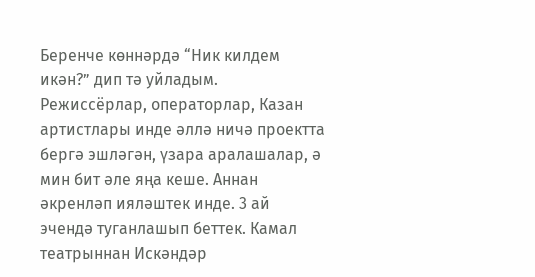Беренче көннәрдә “Ник килдем икән?” дип тә уйладым. Режиссёрлар, операторлар, Казан артистлары инде әллә ничә проектта бергә эшләгән, үзара аралашалар, ә мин бит әле яңа кеше. Аннан әкренләп ияләштек инде. 3 ай эчендә туганлашып беттек. Камал театрыннан Искәндәр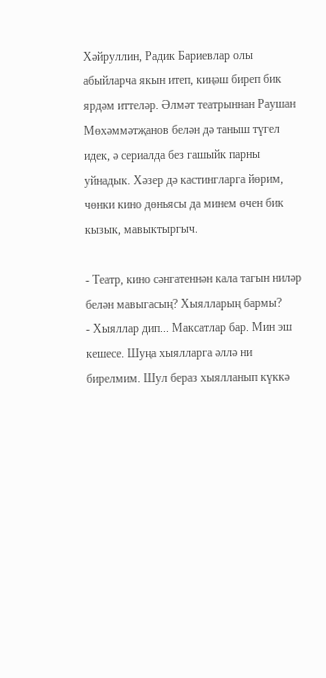Хәйруллин, Радик Бариевлар олы абыйларча якын итеп, киңәш биреп бик ярдәм иттеләр. Әлмәт театрыннан Раушан Мөхәммәтҗанов белән дә таныш түгел идек, ә сериалда без гашыйк парны уйнадык. Хәзер дә кастингларга йөрим, чөнки кино дөньясы да минем өчен бик кызык, мавыктыргыч.

- Театр, кино сәнгатеннән кала тагын ниләр белән мавыгасың? Хыялларың бармы?
- Хыяллар дип... Максатлар бар. Мин эш кешесе. Шуңа хыялларга әллә ни бирелмим. Шул бераз хыялланып күккә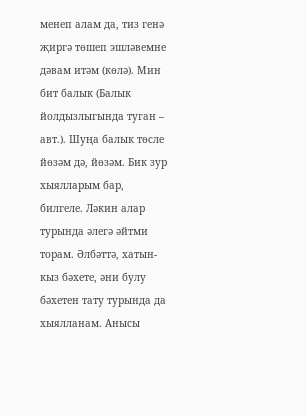менеп алам да, тиз генә җиргә төшеп эшләвемне дәвам итәм (көлә). Мин бит балык (Балык йолдызлыгында туган – авт.). Шуңа балык төсле йөзәм дә, йөзәм. Бик зур хыялларым бар, билгеле. Ләкин алар турында әлегә әйтми торам. Әлбәттә, хатын-кыз бәхете, әни булу бәхетен тату турында да хыялланам. Анысы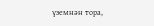үземнән тора,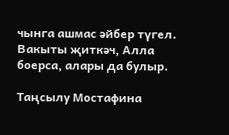чынга ашмас әйбер түгел. Вакыты җиткәч, Алла боерса, алары да булыр.

Таңсылу Мостафина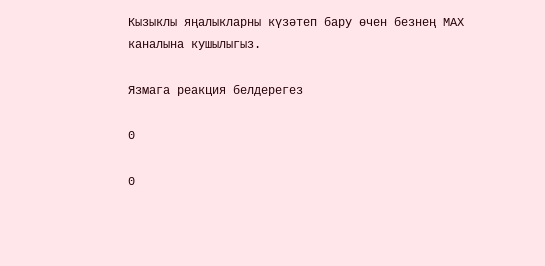Кызыклы яңалыкларны күзәтеп бару өчен безнең МАХ каналына кушылыгыз.

Язмага реакция белдерегез

0

0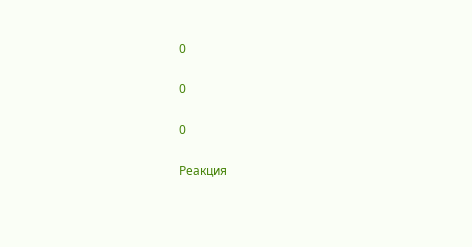0

0

0

Реакция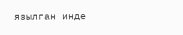язылган инде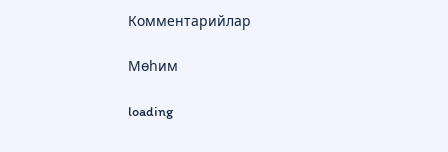Комментарийлар

Мөһим

loading